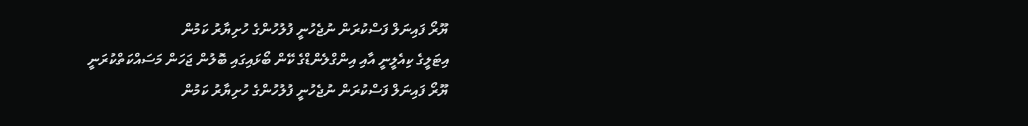ޔޫރޯ ފައިނަލް ފަސްކުރަން ނުޖެހުނީ ފުލުހުންގެ ހުށިޔާރު ކަމުން
އިޓަލީގެ ކިއެލީނީ އާއި އިންގްލެންޑްގެ ކޭން ބޯޅައިގައި ބޮލުން ޖަހަން މަސައްކަތްކުރަނީ
ޔޫރޯ ފައިނަލް ފަސްކުރަން ނުޖެހުނީ ފުލުހުންގެ ހުށިޔާރު ކަމުން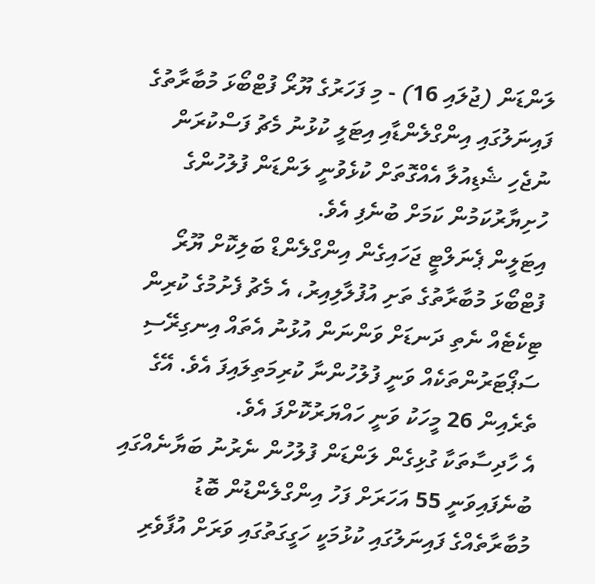ލަންޑަން (ޖުލައި 16) - މި ފަހަރުގެ ޔޫރޯ ފުޓްބޯޅަ މުބާރާތުގެ ފައިނަލުގައި އިންގްލެންޑާއި އިޓަލީ ކުޅުނު މެޗު ފަސްކުރަން ނުޖެހި ޝެޑިއުލާ އެއްގޮތަށް ކުޅެވުނީ ލަންޑަން ފުލުހުންގެ ހުށިޔާރުކަމުން ކަމަށް ބުނެފި އެވެ.
އިޓަލީން ޕެނަލްޓީ ޖަހައިގެން އިންގްލެންޑް ބަލިކޮށް ޔޫރޯ ފުޓްބޯޅަ މުބާރާތުގެ ތަށި އުފުލާލިއިރު، އެ މެޗު ފެށުމުގެ ކުރިން ޓިކެޓެއް ނެތި ދަނޑަށް ވަންނަން އުޅުނު އެތައް އިނގިރޭސި ސަޕޯޓަރުންތަކެއް ވަނީ ފުލުހުންނާ ކުރިމަތިލައިފަ އެވެ. އޭގެ ތެރެއިން 26 މީހަކު ވަނީ ހައްޔަރުކޮށްފަ އެވެ.
އެ ހާދިސާތަކާ ގުޅިގެން ލަންޑަން ފުލުހުން ނެރުނު ބަޔާނެއްގައި ބުނެފައިވަނީ 55 އަހަރަށް ފަހު އިންގްލެންޑުން ބޮޑު މުބާރާތެއްގެ ފައިނަލުގައި ކުޅުމަކީ ހަގީގަތުގައި ވަރަށް އުފާވެރި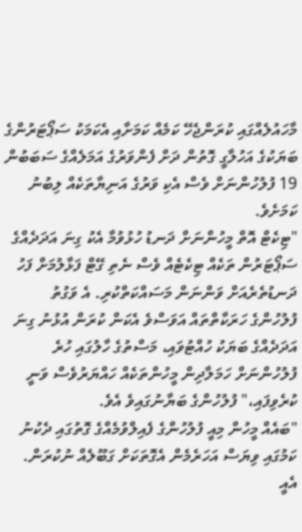މާހައުލެއްގައި ކުރަންޖެހޭ ކަމެއް ކަމަށާއި އެކަމަކު ސަޕޯޓަރުންގެ ބަޔަކުގެ އަހުލާގީ ގޮތުން ދަށް ފެންވަރުގެ އަމަލެއްގެ ސަބަބުން 19 ފުލުހުންނަށް ވެސް އެކި ވަރުގެ އަނިޔާތަކެއް ލިބުނު ކަމަށެވެ.
"ޓިކެޓް އޮތް މީހުންނަށް ދަނޑު ހުޅުވުމާ އެކު ގިނަ އަދަދެއްގެ ސަޕޯޓަރުން ތަކެއް ޓިކެޓެއް ވެސް ނެތި ގޭޓް ފަޅާލުމަށް ފަހު ދަނޑުތެރެއަށް ވަންނަން މަސައްކަތްކުރި. އެ ވަގުތު ފުލުހުންގެ ހަރަކާތްތައް އަވަސްވެ އެކަން ކުރަން އުޅުނު ގިނަ އަދަދެއްގެ ބަޔަކު ހުއްޓުވައި، މަސްތުގެ ހާލުގައި ހުރެ ފުލުހުންނަށް ހަމަލާދިން މީހުންތަކެއް ހައްޔަރުވެސް ވަނީ ކުރެވިފައި،" ފުލުހުންގެ ބަޔާނުގައިވެ އެވެ.
"ބައެއް މީހުން މިއީ ފުލުހުންގެ ފެއިލްވުމެއްގެ ގޮތުގައި ދެކުނު ކަމުގައި ވިޔަސް އަހަރެމެން އެގޮތަކަށް ގަބޫލެއް ނުކުރަން. އެއީ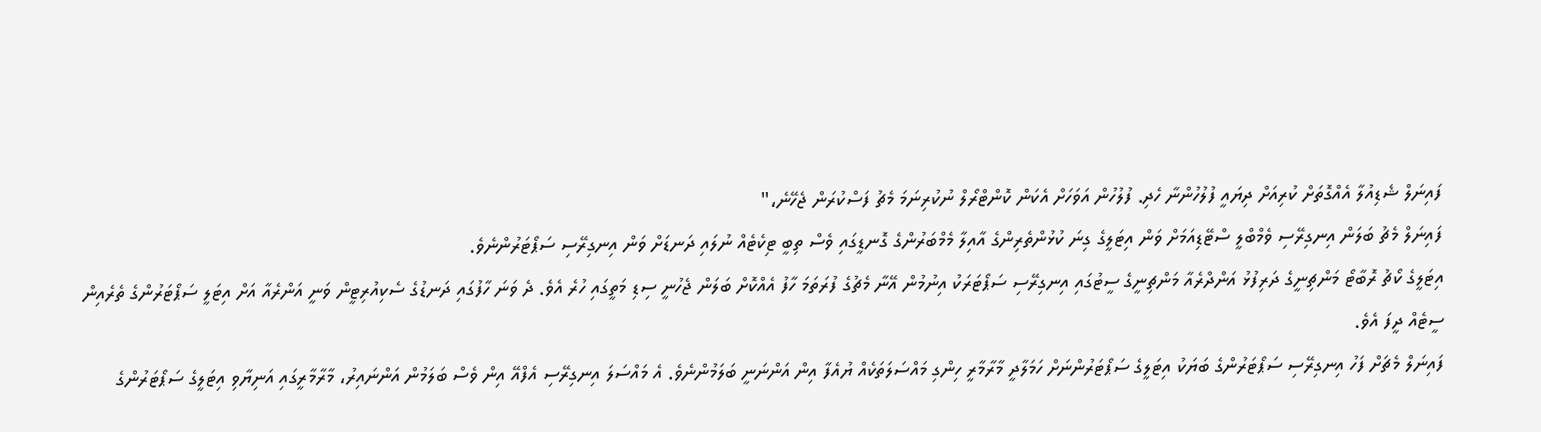ފައިނަލް ޝެޑިއުލާ އެއްގޮތަށް ކުރިއަށް ދިޔައީ ފުލުހުންނާ ހެދި. ފުލުހުން އަވަހަށް އެކަން ކޮންޓްރޯލް ނުކުރިނަމަ މެޗު ފަސްކުރަން ޖެހޭނެ،"
ފައިނަލް މެޗު ބަލަން އިނގިރޭސި ވެމްބްލީ ސްޓޭޑިއަމަށް ވަން އިޓަލީގެ ގިނަ ކުޅުންތެރިންގެ އާއިލާ މެމްބަރުންގެ ގޮނޑީގައި ވެސް ތިބީ ޓިކެޓެއް ނުލައި ދަނޑަށް ވަން އިނގިރޭސި ސަޕޯޓަރުންނެވެ.
އިޓަލީގެ ކޯޗު ރޮބާޓޯ މަންޗިނީގެ ދަރިފުޅު އަންދްރެއާ މަންޗިނީގެ ސީޓުގައި އިނގިރޭސި ސަޕޯޓަރަކު އިނުމުން އޭނާ މެޗުގެ ފުރަތަމަ ހާފު އެއްކޮށް ބަލަން ޖެހުނީ ސިޑި މަތީގައި ހުރެ އެވެ. ދެ ވަނަ ހާފުގައި ދަނޑުގެ ސެކިއުރިޓީން ވަނީ އަންރެއާ އަށް އިޓަލީ ސަޕޯޓަރުންގެ ތެރެއިން ސީޓެއް ދީފަ އެވެ.
ފައިނަލް މެޗަށް ފަހު އިނގިރޭސި ސަޕޯޓަރުންގެ ބަޔަކު އިޓަލީގެ ސަޕޯޓަރުންނަށް ހަމަލާދީ މާރާމާރީ ހިންގި މައްސަލަތަކެއް ޔުއެފާ އިން އަންނަނީ ބަލަމުންނެވެ. އެ މައްސަލަ އިނގިރޭސި އެފްއޭ އިން ވެސް ބަލަމުން އަންނައިރު، މާރާމާރީގައި އަނިޔާވި އިޓަލީގެ ސަޕޯޓަރުންގެ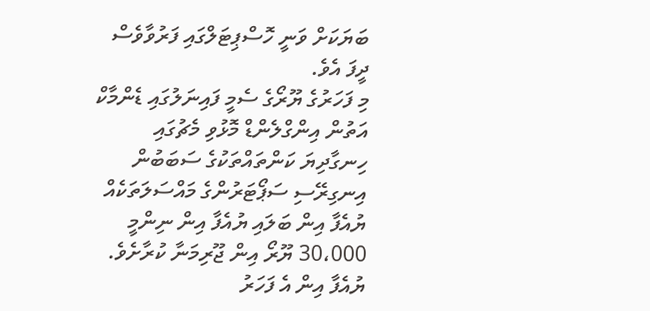ބަޔަކަށް ވަނީ ހޮސްޕިޓަލްގައި ފަރުވާވެސް ދީފަ އެވެ.
މި ފަހަރުގެ ޔޫރޯގެ ސެމީ ފައިނަލުގައި ޑެންމާކް އަތުން އިންގްލެންޑް މޮޅުވި މެޗުގައި ހިނގާދިޔަ ކަންތައްތަކުގެ ސަބަބުން އިނގިރޭސި ސަޕޯޓަރުންގެ މައްސަލަތަކެއް ޔުއެފާ އިން ބަލައި ޔުއެފާ އިން ނިންމީ 30،000 ޔޫރޯ އިން ޖޫރިމަނާ ކުރާށެވެ. ޔުއެފާ އިން އެ ފަހަރު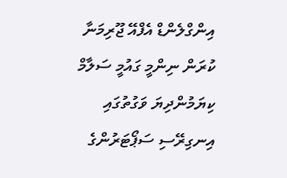އިންގްލެންޑް އެފްއޭ ޖޫރިމަނާ ކުރަން ނިންމީ ގައުމީ ސަލާމް ކިޔަމުންދިޔަ ވަގުތުގައި އިނގިރޭސި ސަޕޯޓަރުންގެ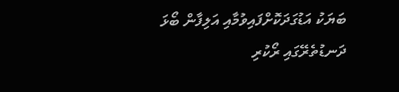ބަޔަކު އަޑުގަދަކޮށްފައިވުމާއި އަލިފާން ބޯޅަ ދަނޑުތެރޭގައި ރޯކުރި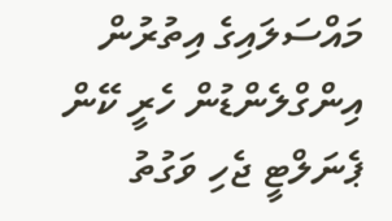މައްސަލައިގެ އިތުރުން އިންގްލެންޑުން ހެރީ ކޭން ޕެނަލްޓީ ޖެހި ވަގުތު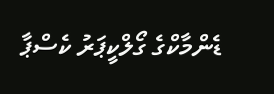ޑެންމާކްގެ ގޯލްކީޕަރު ކެސްޕާ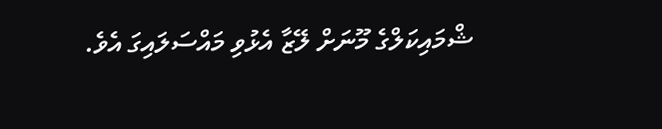ޝްމައިކަލްގެ މޫނަށް ލޭޒާ އެޅުވި މައްސަލައިގަ އެވެ.